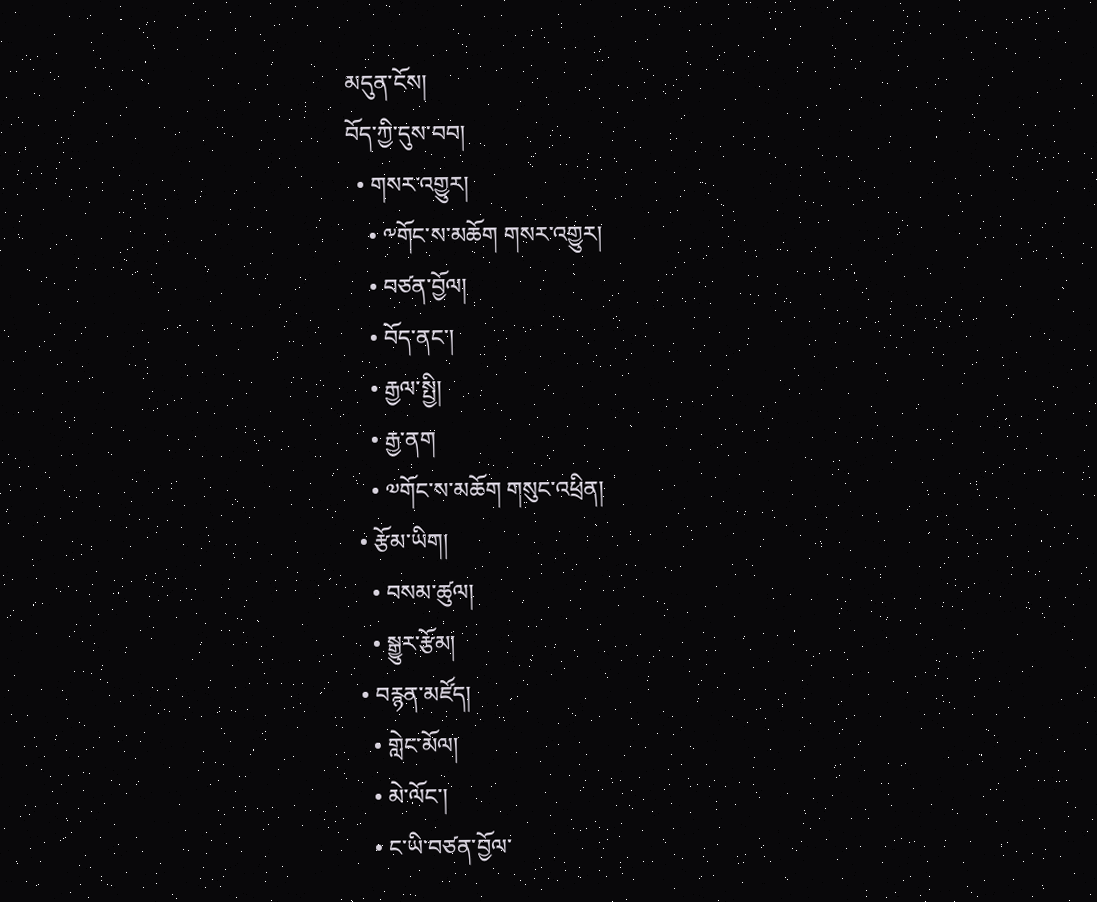མདུན་ངོས།
བོད་ཀྱི་དུས་བབ།
  • གསར་འགྱུར།
    • ༸གོང་ས་མཆོག གསར་འགྱུར།
    • བཙན་བྱོལ།
    • བོད་ནང་།
    • རྒྱལ་སྤྱི།
    • རྒྱ་ནག
    • ༧གོང་ས་མཆོག གསུང་འཕྲིན།
  • རྩོམ་ཡིག།
    • བསམ་ཚུལ།
    • སྒྱུར་རྩོམ།
  • བརྙན་མཛོད།
    • གླེང་མོལ།
    • མེ་ལོང་།
    • ང་ཡི་བཙན་བྱོལ་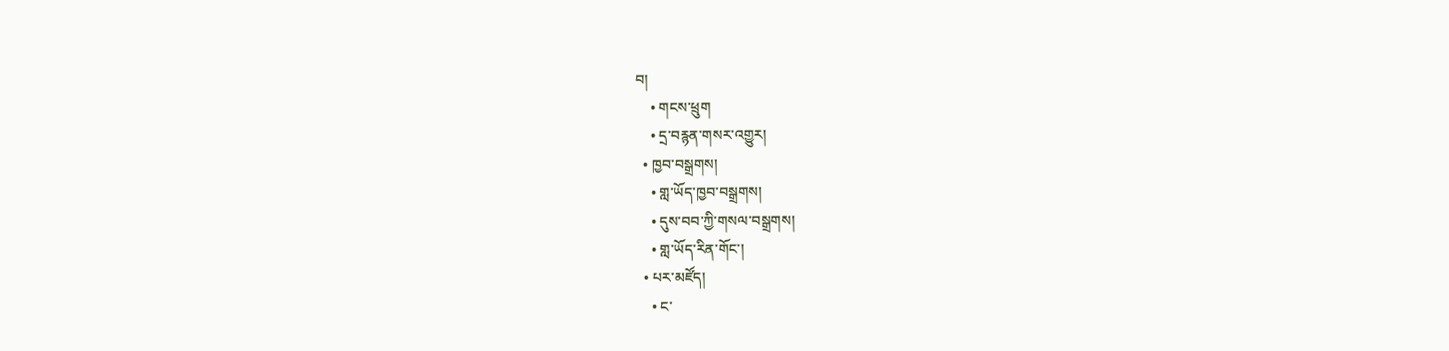བ།
    • གངས་ཕྲུག
    • དྲ་བརྙན་གསར་འགྱུར།
  • ཁྱབ་བསྒྲགས།
    • གླ་ཡོད་ཁྱབ་བསྒྲགས།
    • དུས་བབ་ཀྱི་གསལ་བསྒྲགས།
    • གླ་ཡོད་རིན་གོང་།
  • པར་མཛོད།
    • ང་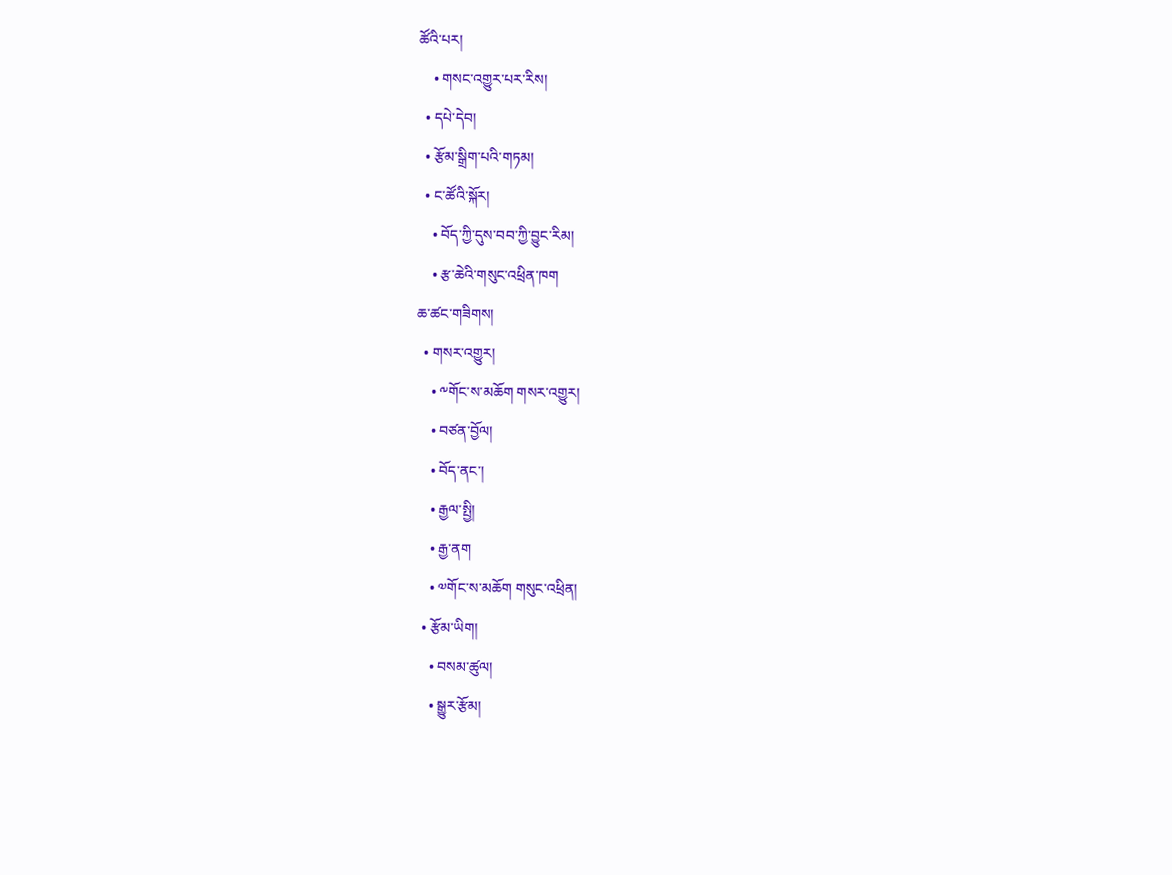ཚོའི་པར།
    • གསང་འགྱུར་པར་རིས།
  • དཔེ་དེབ།
  • རྩོམ་སྒྲིག་པའི་གཏམ།
  • ང་ཚོའི་སྐོར།
    • བོད་ཀྱི་དུས་བབ་ཀྱི་བྱུང་རིམ།
    • རྩ་ཆེའི་གསུང་འཕྲིན་ཁག
ཆ་ཚང་གཟིགས།
  • གསར་འགྱུར།
    • ༸གོང་ས་མཆོག གསར་འགྱུར།
    • བཙན་བྱོལ།
    • བོད་ནང་།
    • རྒྱལ་སྤྱི།
    • རྒྱ་ནག
    • ༧གོང་ས་མཆོག གསུང་འཕྲིན།
  • རྩོམ་ཡིག།
    • བསམ་ཚུལ།
    • སྒྱུར་རྩོམ།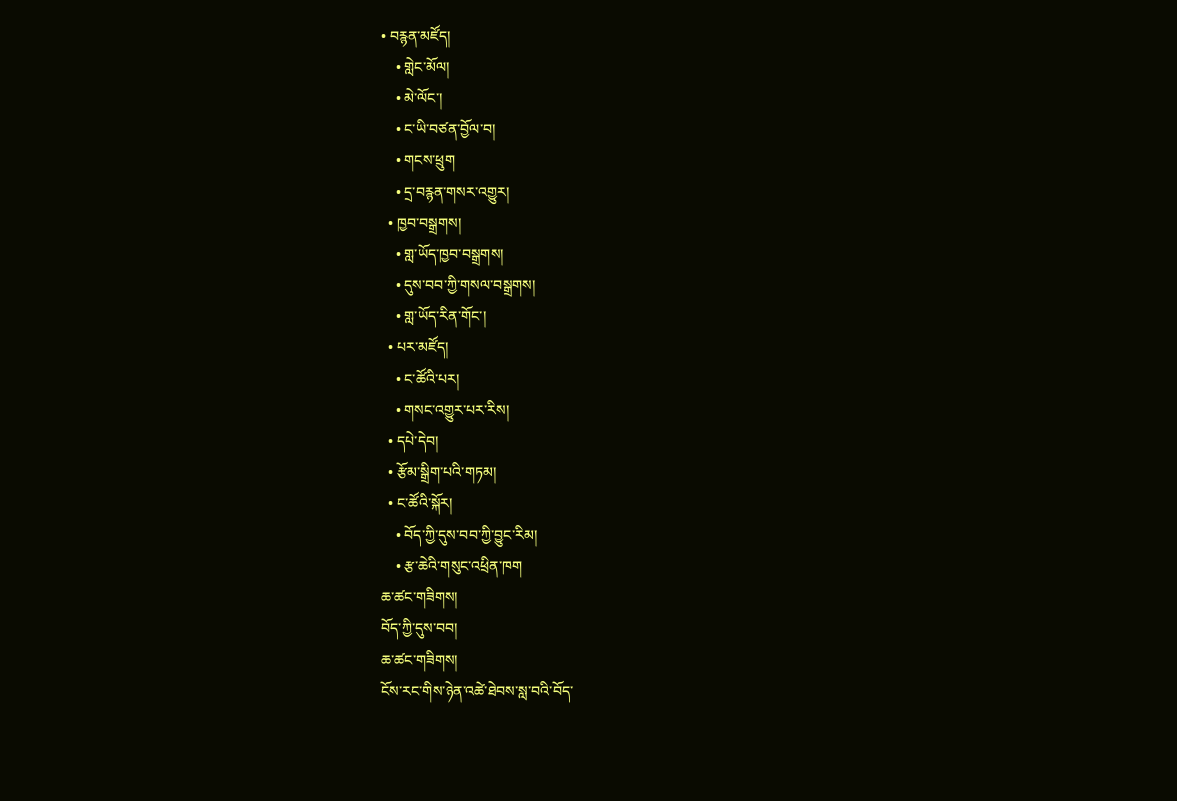• བརྙན་མཛོད།
    • གླེང་མོལ།
    • མེ་ལོང་།
    • ང་ཡི་བཙན་བྱོལ་བ།
    • གངས་ཕྲུག
    • དྲ་བརྙན་གསར་འགྱུར།
  • ཁྱབ་བསྒྲགས།
    • གླ་ཡོད་ཁྱབ་བསྒྲགས།
    • དུས་བབ་ཀྱི་གསལ་བསྒྲགས།
    • གླ་ཡོད་རིན་གོང་།
  • པར་མཛོད།
    • ང་ཚོའི་པར།
    • གསང་འགྱུར་པར་རིས།
  • དཔེ་དེབ།
  • རྩོམ་སྒྲིག་པའི་གཏམ།
  • ང་ཚོའི་སྐོར།
    • བོད་ཀྱི་དུས་བབ་ཀྱི་བྱུང་རིམ།
    • རྩ་ཆེའི་གསུང་འཕྲིན་ཁག
ཆ་ཚང་གཟིགས།
བོད་ཀྱི་དུས་བབ།
ཆ་ཚང་གཟིགས།
ངོས་རང་གིས་ཉེན་འཚེ་ཐེབས་སླ་བའི་བོད་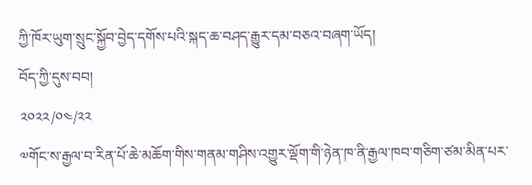ཀྱི་ཁོར་ཡུག་སྲུང་སྐྱོབ་བྱེད་དགོས་པའི་སྐད་ཆ་བཤད་རྒྱུར་དམ་བཅའ་བཞག་ཡོད།
བོད་ཀྱི་དུས་བབ།
༢༠༢༢/༠༤/༢༢
༧གོང་ས་རྒྱལ་བ་རིན་པོ་ཆེ་མཆོག་གིས་གནམ་གཤིས་འགྱུར་ལྡོག་གི་ཉེན་ཁ་ནི་རྒྱལ་ཁབ་གཅིག་ཙམ་མིན་པར་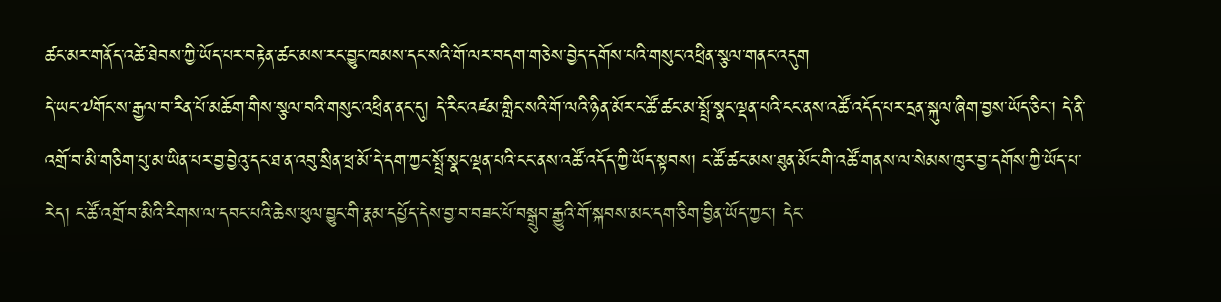ཚང་མར་གནོད་འཚེ་ཐེབས་ཀྱི་ཡོད་པར་བརྟེན་ཚང་མས་རང་བྱུང་ཁམས་དང་སའི་གོ་ལར་བདག་གཅེས་བྱེད་དགོས་པའི་གསུང་འཕྲིན་སྩལ་གནང་འདུག
དེ་ཡང་༧གོང་ས་རྒྱལ་བ་རིན་པོ་མཆོག་གིས་སྩལ་བའི་གསུང་འཕྲིན་ནང་དུ། དེ་རིང་འཛམ་གླིང་སའི་གོ་ལའི་ཉིན་མོར་ང་ཚོ་ཚང་མ་སྤྲོ་སྣང་ལྡན་པའི་ངང་ནས་འཚོ་འདོད་པར་དྲན་སྐུལ་ཞིག་བྱས་ཡོད་ཅིང་། དེ་ནི་འགྲོ་བ་མི་གཅིག་པུ་མ་ཡིན་པར་བྱ་བྱེའུ་དང་ཐ་ན་འབུ་སྲིན་ཕྲ་མོ་དེ་དག་ཀྱང་སྤྲོ་སྣང་ལྡན་པའི་ངང་ནས་འཚོ་འདོད་ཀྱི་ཡོད་སྟབས། ང་ཚོ་ཚང་མས་ཐུན་མོང་གི་འཚོ་གནས་ལ་སེམས་ཁུར་བྱ་དགོས་ཀྱི་ཡོད་པ་རེད། ང་ཚོ་འགྲོ་བ་མིའི་རིགས་ལ་དབང་པའི་ཆེས་ཕུལ་བྱུང་གི་རྣམ་དཔྱོད་དེས་བྱ་བ་བཟང་པོ་བསྒྲུབ་རྒྱུའི་གོ་སྐབས་མང་དག་ཅིག་བྱིན་ཡོད་ཀྱང་། དེང་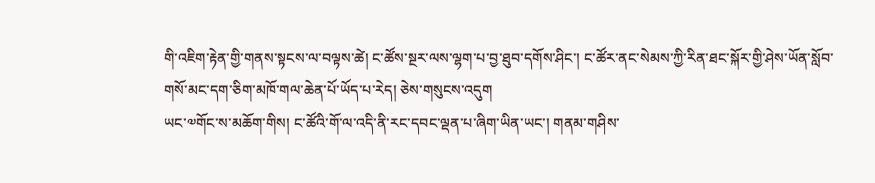གི་འཇིག་རྟེན་གྱི་གནས་སྟངས་ལ་བལྟས་ཚེ། ང་ཚོས་སྔར་ལས་ལྷག་པ་བྱ་ཐུབ་དགོས་ཤིང་། ང་ཚོར་ནང་སེམས་ཀྱི་རིན་ཐང་སྐོར་གྱི་ཤེས་ཡོན་སློབ་གསོ་མང་དག་ཅིག་མཁོ་གལ་ཆེན་པོ་ཡོད་པ་རེད། ཅེས་གསུངས་འདུག
ཡང་༧གོང་ས་མཆོག་གིས། ང་ཚོའི་གོ་ལ་འདི་ནི་རང་དབང་ལྡན་པ་ཞིག་ཡིན་ཡང་། གནམ་གཤིས་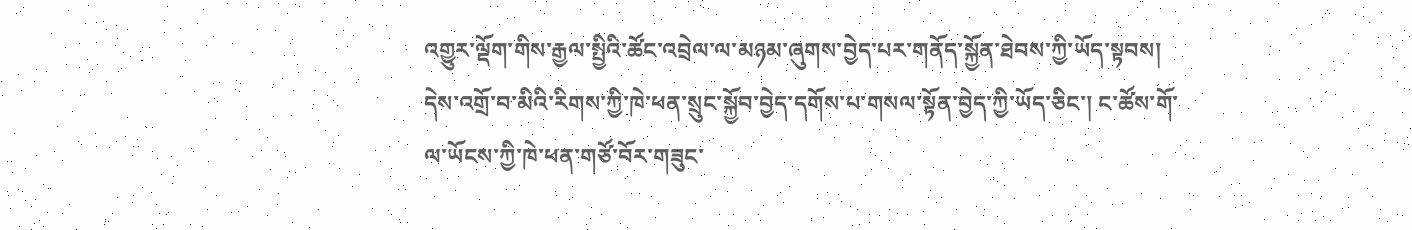འགྱུར་ལྡོག་གིས་རྒྱལ་སྤྱིའི་ཚོང་འབྲེལ་ལ་མཉམ་ཞུགས་བྱེད་པར་གནོད་སྐྱོན་ཐེབས་ཀྱི་ཡོད་སྟབས། དེས་འགྲོ་བ་མིའི་རིགས་ཀྱི་ཁེ་ཕན་སྲུང་སྐྱོབ་བྱེད་དགོས་པ་གསལ་སྟོན་བྱེད་ཀྱི་ཡོད་ཅིང་། ང་ཚོས་གོ་ལ་ཡོངས་ཀྱི་ཁེ་ཕན་གཙོ་བོར་གཟུང་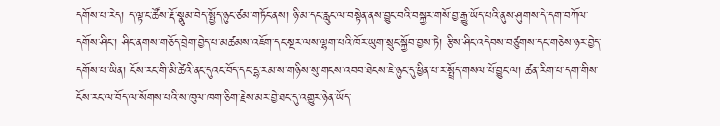དགོས་པ་རེད། ད་ལྟ་ང་ཚོས་རྡོ་སྣུམ་བེད་སྤྱོད་ཉུང་ཙམ་གཏོང་ནས། ཉི་མ་དང་རླུང་ལ་བསྟེན་ནས་བྱུང་བའི་བསྐྱར་གསོ་བྱ་རྒྱུ་ཡོད་པའི་ནུས་ཤུགས་དེ་དག་བཀོལ་དགོས་ཤིང་། ཤིང་ནགས་གཅོད་བྲེག་བྱེད་པ་མཚམས་འཇོག་དང་སྔར་ལས་ལྷག་པའི་ཁོར་ཡུག་སྲུང་སྐྱོབ་བྱས་ཏེ། རྩིས་ཤིང་འདེབས་བཙུགས་དང་གཅེས་ཉར་བྱེད་དགོས་པ་ཡིན། ངོས་རང་གི་མི་ཚེའི་ནང་དུའང་བོད་དང་དྷ་རམ་ས་གཉིས་སུ་གངས་འབབ་ཐེངས་ཇེ་ཉུང་དུ་ཕྱིན་པ་ར་སྤྲོད་གསལ་པོ་བྱུང་ལ། ཚན་རིག་པ་དག་གིས་ངོས་རང་ལ་བོད་ལ་སོགས་པའི་ས་ཁུལ་ཁག་ཅིག་རྗེས་མར་བྱེ་ཐང་དུ་འགྱུར་ཉེན་ཡོད་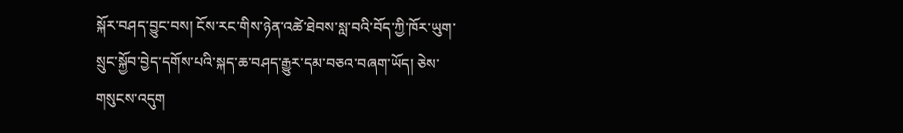སྐོར་བཤད་བྱུང་བས། ངོས་རང་གིས་ཉེན་འཚེ་ཐེབས་སླ་བའི་བོད་ཀྱི་ཁོར་ཡུག་སྲུང་སྐྱོབ་བྱེད་དགོས་པའི་སྐད་ཆ་བཤད་རྒྱུར་དམ་བཅའ་བཞག་ཡོད། ཅེས་གསུངས་འདུག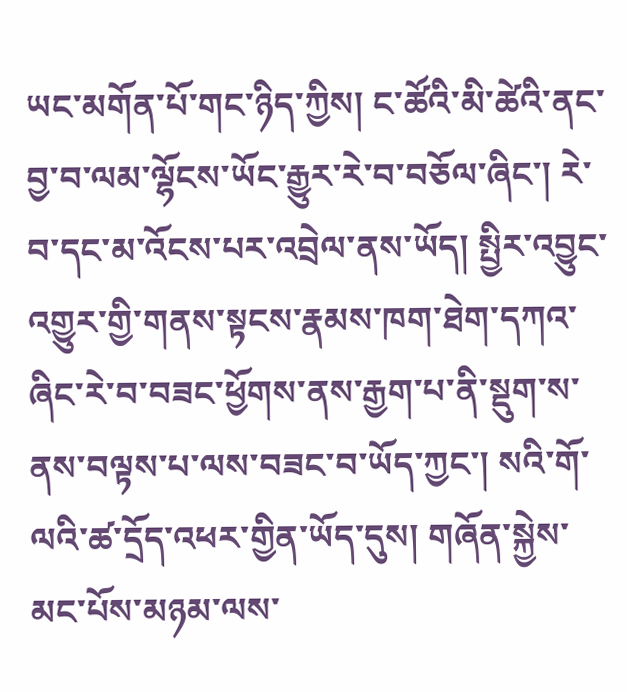ཡང་མགོན་པོ་གང་ཉིད་ཀྱིས། ང་ཚོའི་མི་ཚེའི་ནང་བྱ་བ་ལམ་ལྷོངས་ཡོང་རྒྱུར་རེ་བ་བཅོལ་ཞིང་། རེ་བ་དང་མ་འོངས་པར་འབྲེལ་ནས་ཡོད། སྤྱིར་འབྱུང་འགྱུར་གྱི་གནས་སྟངས་རྣམས་ཁག་ཐེག་དཀའ་ཞིང་རེ་བ་བཟང་ཕྱོགས་ནས་རྒྱག་པ་ནི་སྡུག་ས་ནས་བལྟས་པ་ལས་བཟང་བ་ཡོད་ཀྱང་། སའི་གོ་ལའི་ཚ་དྲོད་འཕར་གྱིན་ཡོད་དུས། གཞོན་སྐྱེས་མང་པོས་མཉམ་ལས་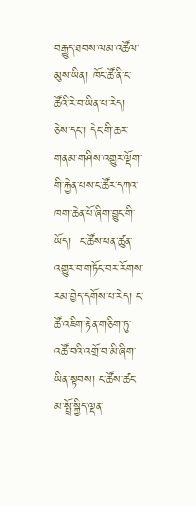བརྒྱུད་ཐབས་ལམ་འཚོལ་མུས་ཡིན། ཁོང་ཚོ་ནི་ང་ཚོའི་རེ་བ་ཡིན་པ་རེད། ཅེས་དང་། དེང་གི་ཆར་གནམ་གཤིས་འགྱུར་ལྡོག་གི་རྐྱེན་པས་ང་ཚོར་དཀའ་ཁག་ཆེན་པོ་ཞིག་བྱུང་གི་ཡོད།  ང་ཚོས་ཕན་ཚུན་འགྱུར་བ་གཏོང་བར་རོགས་རམ་བྱེད་དགོས་པ་རེད། ང་ཚོ་འཇིག་རྟེན་གཅིག་ཏུ་འཚོ་བའི་འགྲོ་བ་མི་ཞིག་ཡིན་སྟབས། ང་ཚོས་ཚང་མ་སྤྲོ་སྐྱིད་ལྡན་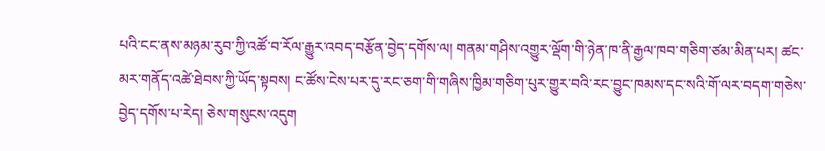པའི་ངང་ནས་མཉམ་རུབ་ཀྱི་འཚོ་བ་རོལ་རྒྱུར་འབད་བརྩོན་བྱེད་དགོས་ལ། གནམ་གཤིས་འགྱུར་ལྡོག་གི་ཉེན་ཁ་ནི་རྒྱལ་ཁབ་གཅིག་ཙམ་མིན་པར། ཚང་མར་གནོད་འཚེ་ཐེབས་ཀྱི་ཡོད་སྟབས། ང་ཚོས་ངེས་པར་དུ་རང་ཅག་གི་གཞིས་ཁྱིམ་གཅིག་པུར་གྱུར་བའི་རང་བྱུང་ཁམས་དང་སའི་གོ་ལར་བདག་གཅེས་བྱེད་དགོས་པ་རེད། ཅེས་གསུངས་འདུག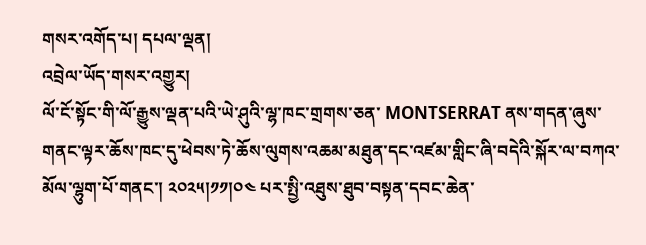གསར་འགོད་པ། དཔལ་ལྡན།
འབྲེལ་ཡོད་གསར་འགྱུར།
ལོ་ངོ་སྟོང་གི་ལོ་རྒྱུས་ལྡན་པའི་ཡེ་ཤུའི་ལྷ་ཁང་གྲགས་ཅན་ MONTSERRAT ནས་གདན་ཞུས་གནང་ལྟར་ཆོས་ཁང་དུ་ཕེབས་ཏེ་ཆོས་ལུགས་འཆམ་མཐུན་དང་འཛམ་གླིང་ཞི་བདེའི་སྐོར་ལ་བཀའ་མོལ་ལྷུག་པོ་གནང་། ༢༠༢༥།༡༡།༠༤ པར་སྤྱི་འཐུས་ཐུབ་བསྟན་དབང་ཆེན་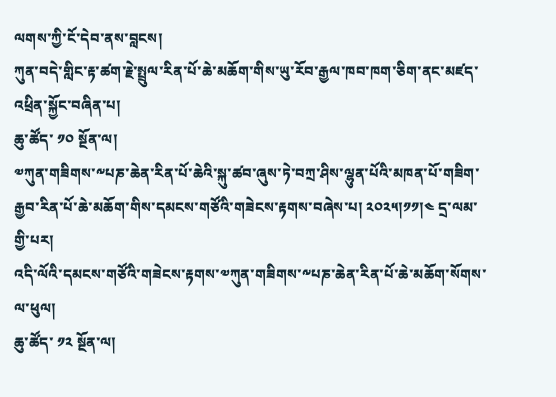ལགས་ཀྱི་ངོ་དེབ་ནས་བླངས།
ཀུན་བདེ་གླིང་རྟ་ཚག་རྗེ་སྤྲུལ་རིན་པོ་ཆེ་མཆོག་གིས་ཡུ་རོབ་རྒྱལ་ཁབ་ཁག་ཅིག་ནང་མཛད་འཕྲིན་སྐྱོང་བཞིན་པ།
ཆུ་ཚོད་ ༡༠ སྔོན་ལ།
༧ཀུན་གཟིགས་༸པཎ་ཆེན་རིན་པོ་ཆེའི་སྐུ་ཚབ་ཞུས་ཏེ་བཀྲ་ཤིས་ལྷུན་པོའི་མཁན་པོ་གཟིག་རྒྱབ་རིན་པོ་ཆེ་མཆོག་གིས་དམངས་གཙོའི་གཟེངས་རྟགས་བཞེས་པ། ༢༠༢༥།༡༡།༤ དྲ་ལམ་གྱི་པར།
འདི་ལོའི་དམངས་གཙོའི་གཟེངས་རྟགས་༧ཀུན་གཟིགས་༸པཎ་ཆེན་རིན་པོ་ཆེ་མཆོག་སོགས་ལ་ཕུལ།
ཆུ་ཚོད་ ༡༢ སྔོན་ལ།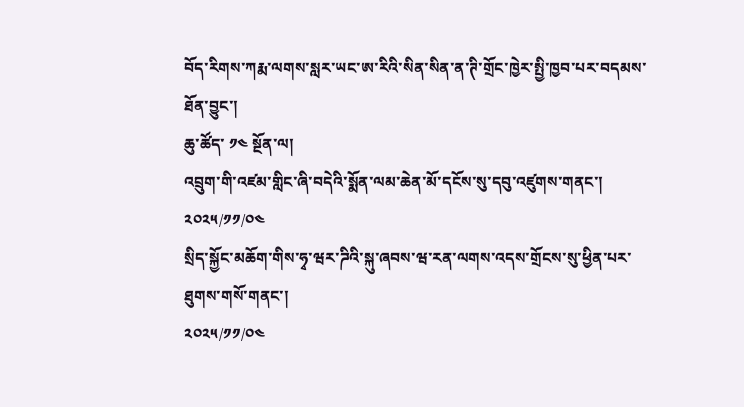བོད་རིགས་ཀརྨ་ལགས་སླར་ཡང་ཨ་རིའི་སིན་སིན་ན་ཊི་གྲོང་ཁྱེར་སྤྱི་ཁྱབ་པར་བདམས་ཐོན་བྱུང་།
ཆུ་ཚོད་ ༡༤ སྔོན་ལ།
འབྲུག་གི་འཛམ་གླིང་ཞི་བདེའི་སྨོན་ལམ་ཆེན་མོ་དངོས་སུ་དབུ་འཛུགས་གནང་།
༢༠༢༥/༡༡/༠༤
སྲིད་སྐྱོང་མཆོག་གིས་ཧྭ་ཝར་ཌིའི་སྐུ་ཞབས་ཝ་རན་ལགས་འདས་གྲོངས་སུ་ཕྱིན་པར་ཐུགས་གསོ་གནང་།
༢༠༢༥/༡༡/༠༤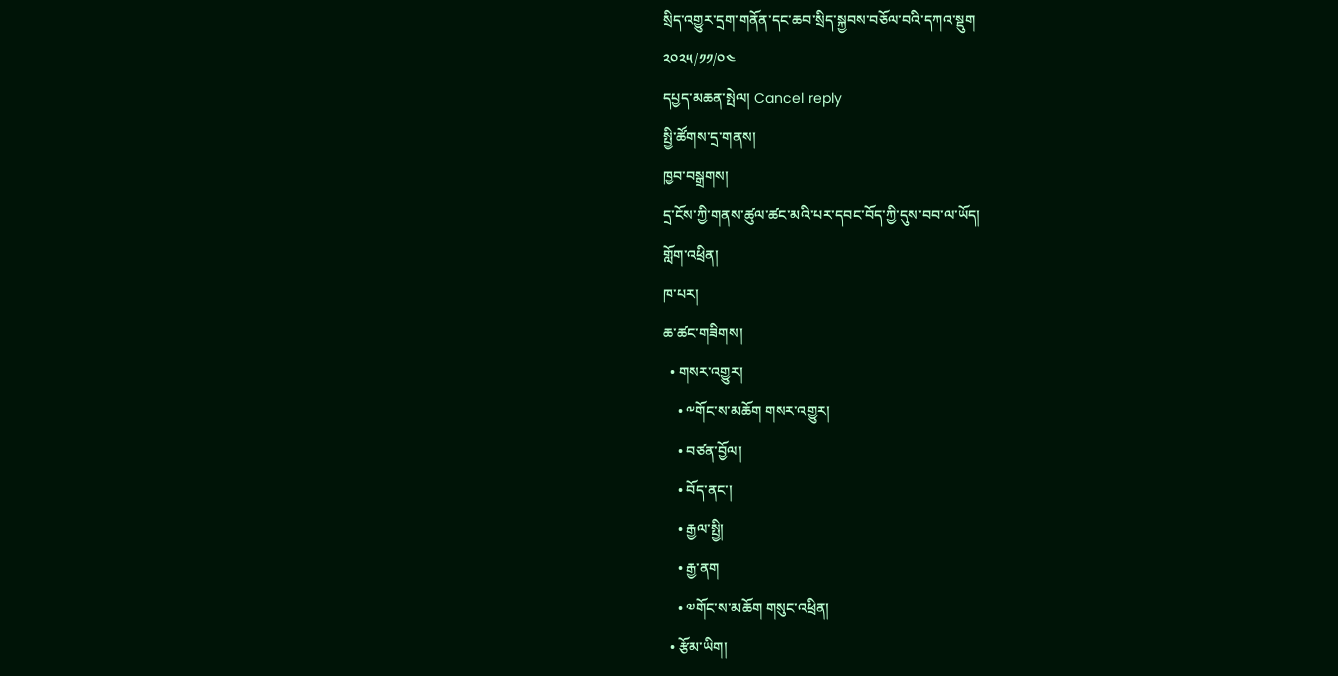སྲིད་འགྱུར་དྲག་གནོན་དང་ཆབ་སྲིད་སྐྱབས་བཅོལ་བའི་དཀའ་སྡུག
༢༠༢༥/༡༡/༠༤
དཔྱད་མཆན་སྤེལ། Cancel reply
སྤྱི་ཚོགས་དྲ་གནས།
ཁྱབ་བསྒྲགས།
དྲ་ངོས་ཀྱི་གནས་ཚུལ་ཚང་མའི་པར་དབང་བོད་ཀྱི་དུས་བབ་ལ་ཡོད།
གློག་འཕྲིན།
ཁ་པར།
ཆ་ཚང་གཟིགས།
  • གསར་འགྱུར།
    • ༸གོང་ས་མཆོག གསར་འགྱུར།
    • བཙན་བྱོལ།
    • བོད་ནང་།
    • རྒྱལ་སྤྱི།
    • རྒྱ་ནག
    • ༧གོང་ས་མཆོག གསུང་འཕྲིན།
  • རྩོམ་ཡིག།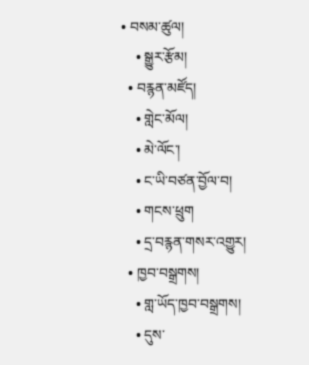• བསམ་ཚུལ།
    • སྒྱུར་རྩོམ།
  • བརྙན་མཛོད།
    • གླེང་མོལ།
    • མེ་ལོང་།
    • ང་ཡི་བཙན་བྱོལ་བ།
    • གངས་ཕྲུག
    • དྲ་བརྙན་གསར་འགྱུར།
  • ཁྱབ་བསྒྲགས།
    • གླ་ཡོད་ཁྱབ་བསྒྲགས།
    • དུས་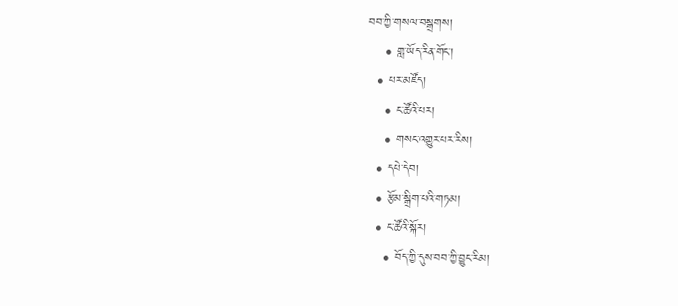བབ་ཀྱི་གསལ་བསྒྲགས།
    • གླ་ཡོད་རིན་གོང་།
  • པར་མཛོད།
    • ང་ཚོའི་པར།
    • གསང་འགྱུར་པར་རིས།
  • དཔེ་དེབ།
  • རྩོམ་སྒྲིག་པའི་གཏམ།
  • ང་ཚོའི་སྐོར།
    • བོད་ཀྱི་དུས་བབ་ཀྱི་བྱུང་རིམ།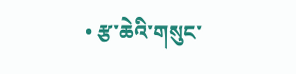• རྩ་ཆེའི་གསུང་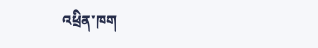འཕྲིན་ཁག